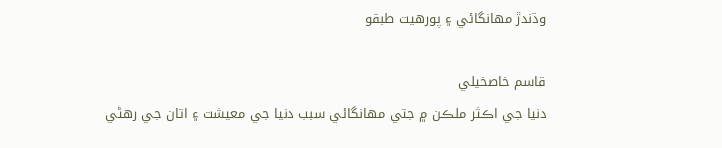وڌندڙ مھانگائي ۽ پورهيت طبقو

قاسم خاصخيلي
دنيا جي اڪثر ملڪن ۾ جتي مهانگائي سبب دنيا جي معيشت ۽ اتان جي رهڻي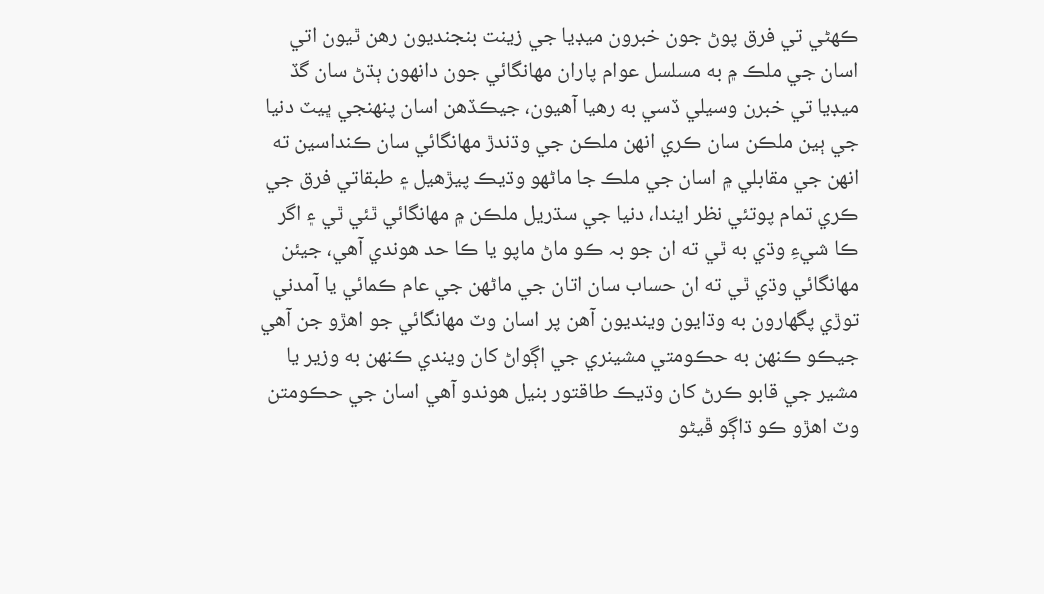ڪھڻي تي فرق پوڻ جون خبرون ميڊيا جي زينت بنجنديون رهن ٿيون اتي اسان جي ملڪ ۾ به مسلسل عوام پاران مھانگائي جون دانھون ٻڌڻ سان گڏ ميڊيا تي خبرن وسيلي ڏسي به رهيا آھيون، جيڪڏهن اسان پنھنجي ڀيٽ دنيا جي ٻين ملڪن سان ڪري انهن ملڪن جي وڌندڙ مهانگائي سان ڪنداسين ته انهن جي مقابلي ۾ اسان جي ملڪ جا ماڻھو وڌيڪ پيڙھيل ۽ طبقاتي فرق جي ڪري تمام پوتئي نظر ايندا، دنيا جي سڌريل ملڪن ۾ مھانگائي ٿئي ٿي ۽ اگر ڪا شيءِ وڌي به ٿي ته ان جو بہ ڪو ماڻ ماپو يا ڪا حد هوندي آھي، جيئن مھانگائي وڌي ٿي ته ان حساب سان اتان جي ماڻھن جي عام ڪمائي يا آمدني توڙي پگھارون به وڌايون وينديون آھن پر اسان وٽ مھانگائي جو اهڙو جن آھي جيڪو ڪنهن به حڪومتي مشينري جي اڳواڻ کان ويندي ڪنهن به وزير يا مشير جي قابو ڪرڻ کان وڌيڪ طاقتور بنيل هوندو آھي اسان جي حڪومتن وٽ اهڙو ڪو ڌاڳو ڦيڻو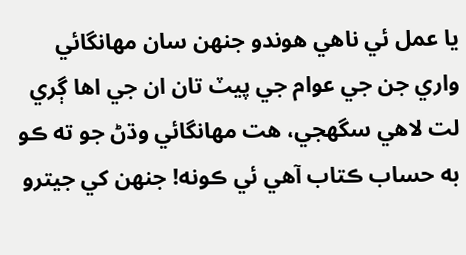يا عمل ئي ناهي هوندو جنهن سان مهانگائي واري جن جي عوام جي پيٽ تان ان جي اها ڳري لت لاهي سگهجي، هت مهانگائي وڌڻ جو ته ڪو به حساب ڪتاب آھي ئي ڪونه! جنهن کي جيترو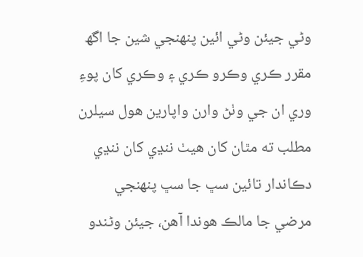وڻي جيئن وڻي ائين پنهنجي شين جا اگھ مقرر ڪري وڪرو ڪري ۽ وڪري کان پوءِ وري ان جي وٺڻ وارن واپارين هول سيلرن مطلب ته مٿان کان هيٺ ننڍي کان ننڍي دڪاندار تائين سڀ جا سڀ پنهنجي مرضي جا مالڪ هوندا آھن، جيئن وڻندو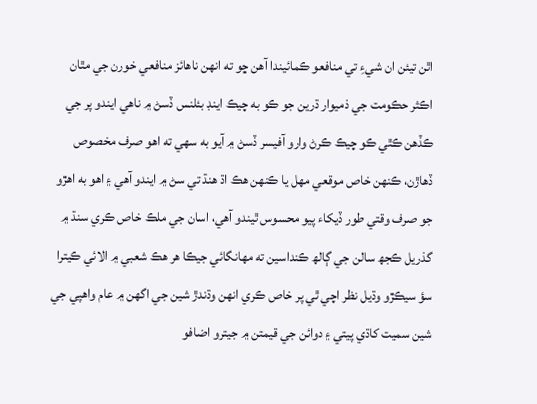اٿن تيئن ان شيءِ تي منافعو ڪمائيندا آهن ڇو ته انهن ناهائز منافعي خورن جي مٿان اڪثر حڪومت جي ذميوار ڌرين جو ڪو به چيڪ اينڊ بئلنس ڏسڻ ۾ ناهي ايندو پر جي ڪڏهن ڪٿي ڪو چيڪ ڪرڻ وارو آفيسر ڏسڻ ۾ آيو به سھي ته اهو صرف مخصوص ڏهاڙن، ڪنهن خاص موقعي مھل يا ڪنهن هڪ اڌ هنڌ تي سڻ ۾ ايندو آھي ۽ اهو به اهڙو جو صرف وقتي طور ڏيکاء پيو محسوس ٿيندو آھي، اسان جي ملڪ خاص ڪري سنڌ ۾ گذريل ڪجھ سالن جي ڳالھ ڪنداسين ته مهانگائي جيڪا هر هڪ شعبي ۾ الائي ڪيترا سؤ سيڪڙو وڌيل نظر اچي ٿي پر خاص ڪري انهن وڌندڙ شين جي اگھن ۾ عام واهپي جي شين سميت کاڌي پيتي ۽ دوائن جي قيمتن ۾ جيترو اضافو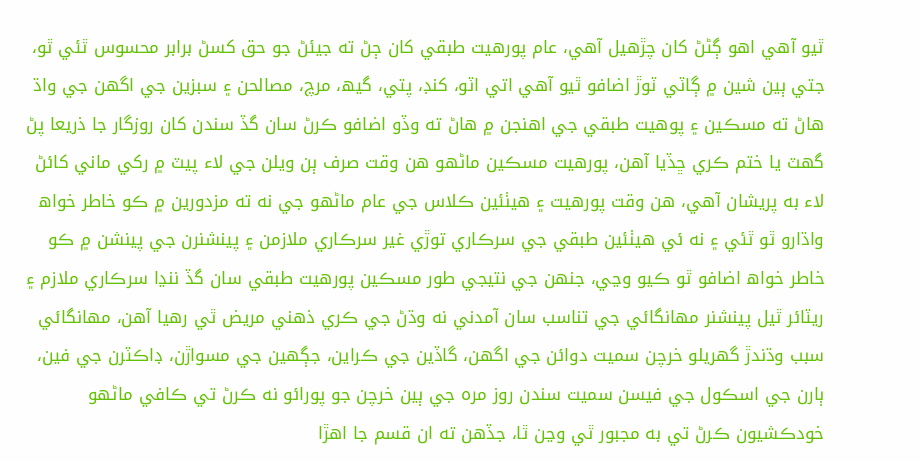ٿيو آھي اهو ڳڻڻ کان چڙھيل آھي، عام پورهيت طبقي کان ڄڻ ته جيئڻ جو حق کسڻ برابر محسوس ٿئي ٿو، جتي ٻين شين ۾ ڳاٽي ٽوڙ اضافو ٿيو آھي اتي اٽو، کنڊ، پتي، گيھ، مرچ، مصالحن ۽ سبزين جي اگھن جي واڌ هاڻ ته مسڪين ۽ پوهيت طبقي جي اهنجن ۾ هاڻ ته وڏو اضافو ڪرڻ سان گڏ سندن کان روزگار جا ذريعا پڻ گھٽ يا ختم ڪري ڇڏيا آھن، پورهيت مسڪين ماڻھو هن وقت صرف ٻن ويلن جي لاء پيٽ ۾ رکي ماني کائڻ لاء به پريشان آھي، هن وقت پورهيت ۽ هيٺئين ڪلاس جي عام ماڻھو جي نه ته مزدورين ۾ ڪو خاطر خواھ واڌارو ٿو ٿئي ۽ نه ئي هيٺئين طبقي جي سرڪاري توڙي غير سرڪاري ملازمن ۽ پينشنرن جي پينشن ۾ ڪو خاطر خواھ اضافو ٿو ڪيو وڃي، جنهن جي نتيجي طور مسڪين پورهيت طبقي سان گڏ ننڍا سرڪاري ملازم ۽ ريٽائر ٿيل پينشنر مهانگائي جي تناسب سان آمدني نه وڌڻ جي ڪري ذھني مريض ٿي رهيا آھن، مهانگائي سبب وڌندڙ گهريلو خرچن سميت دوائن جي اگهن، گاڏين جي ڪراين، جڳهين جي مسواڙن، ڊاڪٽرن جي فين، ٻارن جي اسڪول جي فيسن سميت سندن روز مره جي ٻين خرچن جو پورائو نه ڪرڻ تي ڪافي ماڻھو خودڪشيون ڪرڻ تي به مجبور ٿي وڃن ٿا، جڏهن ته ان قسم جا اهڙا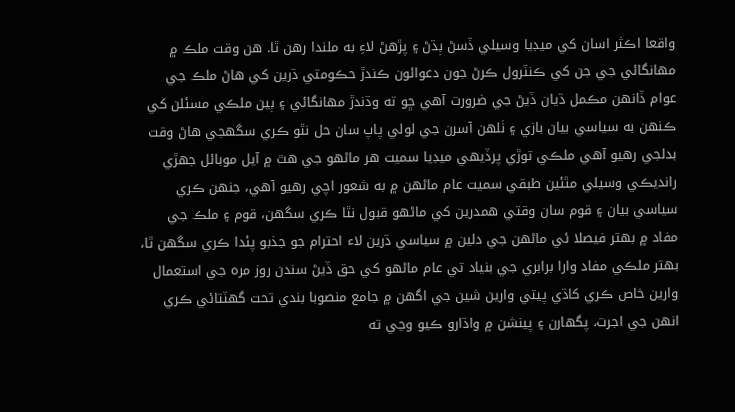واقعا اڪثر اسان کي ميڊيا وسيلي ڏسڻ ٻڌڻ ۽ پڙھڻ لاءِ به ملندا رهن ٿا. هن وقت ملڪ ۾ مهانگائي جي جن کي ڪنٽرول ڪرڻ جون دعوائون ڪندڙ حڪومتي ڌرين کي هاڻ ملڪ جي عوام ڏانهن مڪمل ڌيان ڏيڻ جي ضرورت آھي ڇو ته وڌندڙ مهانگائي ۽ ٻين ملڪي مسئلن کي ڪنهن به سياسي بيان بازي ۽ ٺلھن آسرن جي لولي پاپ سان حل نٿو ڪري سگهجي هاڻ وقت بدلجي رهيو آھي ملڪي توڙي پرڏيهي ميڊيا سميت هر ماڻھو جي هٿ ۾ آيل موبائل جھڙي رانديڪي وسيلي مٿئين طبقي سميت عام ماڻھن ۾ به شعور اچي رهيو آھي، جنهن ڪري سياسي بيان ۽ قوم سان وقتي همدرين کي ماڻھو قبول نٿا ڪري سگهن، قوم ۽ ملڪ جي مفاد ۾ بهتر فيصلا ئي ماڻھن جي دلين ۾ سياسي ڌرين لاء احترام جو جذبو پئدا ڪري سگهن ٿا، بهتر ملڪي مفاد وارا برابري جي بنياد تي عام ماڻھو کي حق ڏيڻ سندن روز مره جي استعمال وارين خاص ڪري کاڌي پيتي وارين شين جي اگهن ۾ جامع منصوبا بندي تحت گھٽتائي ڪري انهن جي اجرت، پگهارن ۽ پينشن ۾ واڌارو ڪيو وڃي ته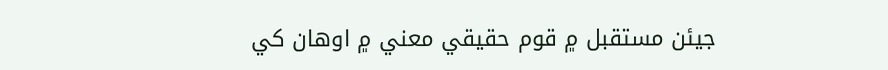جيئن مستقبل ۾ قوم حقيقي معني ۾ اوهان کي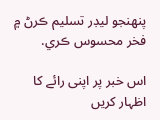پنهنجو ليڊر تسليم ڪرڻ ۾ فخر محسوس ڪري.

اس خبر پر اپنی رائے کا اظہار کریں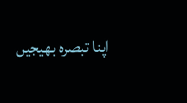اپنا تبصرہ بھیجیں